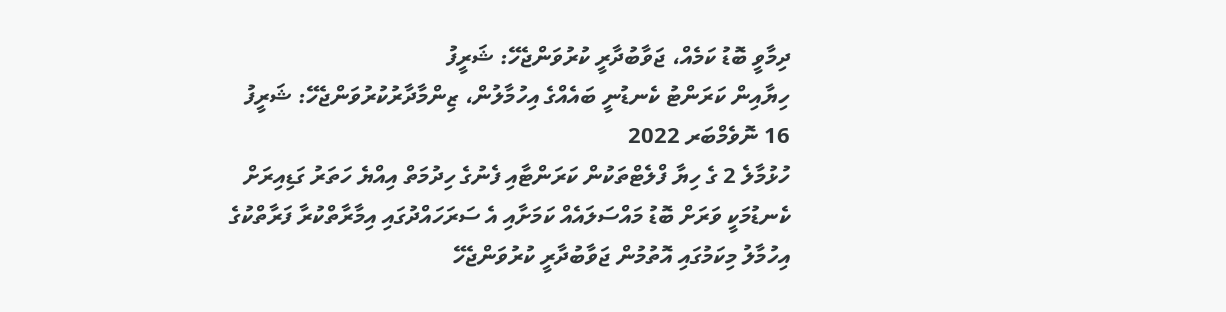ދިމާވީ ބޮޑު ކަމެއް، ޖަވާބުދާރީ ކުރުވަންޖެހޭ: ޝަރީފު
ހިޔާއިން ކަރަންޓު ކެނޑުނީ ބައެއްގެ އިހުމާލުން، ޒިންމާދާރުކުރުވަންޖެހޭ: ޝަރީފު
16 ނޮވެމްބަރ 2022
ހުޅުމާލެ 2 ގެ ހިޔާ ފްލެޓްތަކުން ކަރަންޓާއި ފެނުގެ ހިދުމަތް އިއްޔެ ހަތަރު ގަޑިއިރަށް ކެނޑުމަކީ ވަރަށް ބޮޑު މައްސަލައެއް ކަމަށާއި އެ ސަރަހައްދުގައި އިމާރާތްކުރާ ފަރާތްކުގެ އިހުމާލު މިކަމުގައި އޮތުމުން ޖަވާބުދާރީ ކުރުވަންޖެހޭ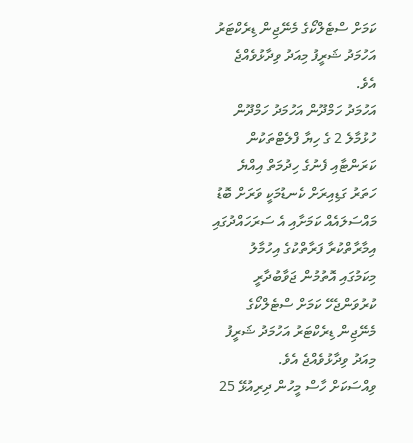ކަމަށް ސްޓެލްކޯގެ މެނޭޖިން ޑިރެކްޓަރު އަހުމަދު ޝަރީފު މިއަދު ވިދާޅުވެއްޖެ އެވެ.
އަހުމަދު ހަމްދޫން އަހުމަދު ހަމްދޫން
ހުޅުމާލެ 2 ގެ ހިޔާ ފްލެޓްތަކުން ކަރަންޓާއި ފެނުގެ ހިދުމަތް އިއްޔެ ހަތަރު ގަޑިއިރަށް ކެނޑުމަކީ ވަރަށް ބޮޑު މައްސަލައެއް ކަމަށާއި އެ ސަރަހައްދުގައި އިމާރާތްކުރާ ފަރާތްކުގެ އިހުމާލު މިކަމުގައި އޮތުމުން ޖަވާބުދާރީ ކުރުވަންޖެހޭ ކަމަށް ސްޓެލްކޯގެ މެނޭޖިން ޑިރެކްޓަރު އަހުމަދު ޝަރީފު މިއަދު ވިދާޅުވެއްޖެ އެވެ.
ވިއްސަކަށް ހާސް މީހުން ދިރިއުޅޭ 25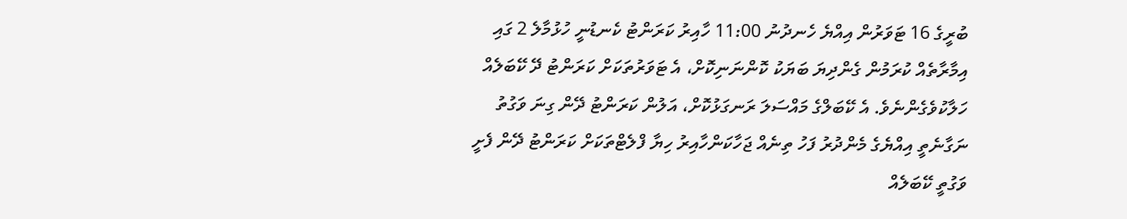ބުރީގެ 16 ޓަވަރުން އިއްޔެ ހެނދުނު 11:00 ހާއިރު ކަރަންޓު ކެނޑުނީ ހުޅުމާލެ 2 ގައި އިމާރާތެއް ކުރަމުން ގެންދިޔަ ބަޔަކު ކޮންނަނިކޮށް، އެ ޓަވަރުތަކަށް ކަރަންޓު ދޭ ކޭބަލެއް ހަލާކުވެގެންނެވެ. އެ ކޭބަލްގެ މައްސަލަ ރަނގަޅުކޮށް، އަލުން ކަރަންޓު ދޭން ގިނަ ވަގުތު ނަގާނެތީ އިއްޔެގެ މެންދުރު ފަހު ތިނެއް ޖަހާކަންހާއިރު ހިޔާ ފްލެޓްތަކަށް ކަރަންޓު ދޭން ފެށީ ވަގުތީ ކޭބަލެއް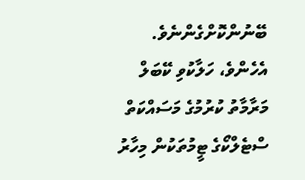ބޭނުންކޮށްގެންނެވެ. އެހެންވެ، ހަލާކުވި ކޭބަލް މަރާމާތު ކުރުމުގެ މަސައްކަތް ސްޓެލްކޯގެ ޓީމުތަކުން މިހާރު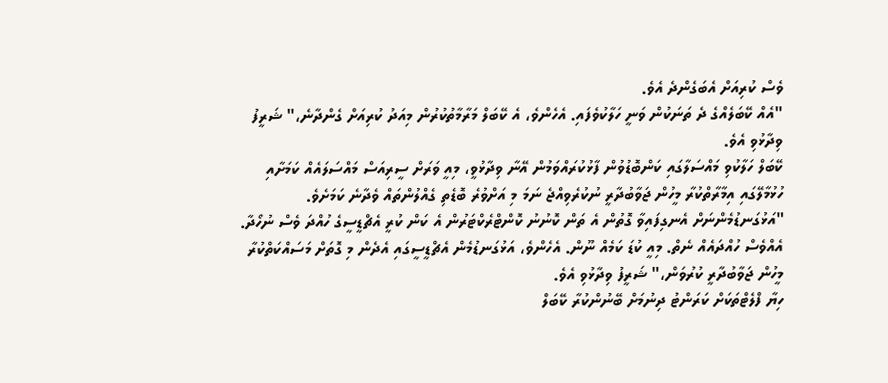ވެސް ކުރިއަށް އެބަގެންދެ އެވެ.
"އެއް ކޭބަލެއްގެ ދެ ތަނަކުން ވަނީ ހަލާކުވެފައި. އެހެންވެ، އެ ކޭބަލް މަރާމާތުކުރުން މިއަދު ކުރިއަށް ގެންދާނެ،" ޝަރީފު ވިދާޅުވި އެވެ.
ކޭބަލް ހަލާކުވި މައްސަލާގައި ކަންބޮޑުވުން ފާޅުކުރައްވަމުން އޭނާ ވިދާޅުވީ، މިއީ ވަރަށް ސީރިއަސް މައްސަލައެއް ކަމަށާއި ހުޅުމާލޭގައި އިމާރާތްކުރާ މީހުން ޖަވާބުދާރީ ނުކުރެވިއްޖެ ނަމަ މި އަށްވުރެ ބޮޑެތި ގެއްލުންތައް ވެދާނެ ކަމަށެވެ.
"އަޅުގަނޑުމެންނަށް އެނގިފައިވާ ގޮތުން އެ ތަން ކޮނުނު ކޮންޓްރެކްޓަރުން އެ ކަން ކުރީ އެޗްޑީސީގެ ހުއްދަ ވެސް ނުހޯދާ. އެއްވެސް ހުއްދައެއް ނެތް. މިއީ ކުޑަ ކަމެއް ނޫން. އެހެންވެ، އަޅުގަނޑުމެން އެޗްޑީސީގައި އެދެން މި ގޮތަށް މަސައްކަތްކުރާ މީހުން ޖަވާބުދާރީ ކުރުވަން،" ޝަރީފު ވިދާޅުވި އެވެ.
ހިޔާ ފްލެޓްތަކަށް ކަރަންޓު ދިނުމަށް ބޭނުންކުރާ ކޭބަލް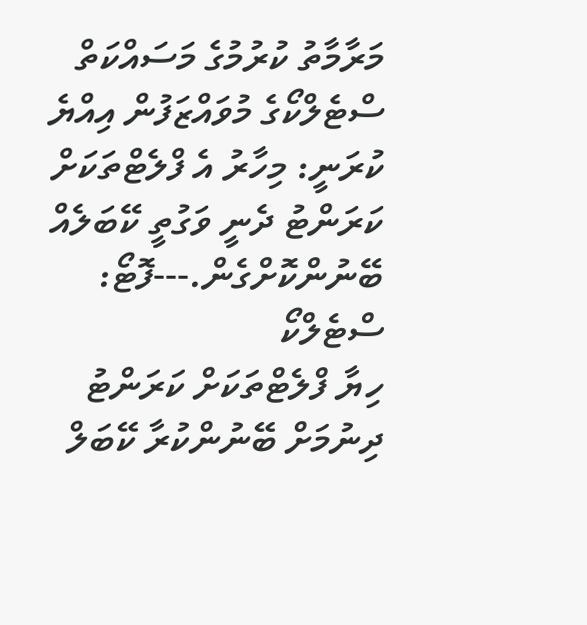މަރާމާތު ކުރުމުގެ މަސައްކަތް ސްޓެލްކޯގެ މުވައްޒަފުން އިއްޔެ ކުރަނީ: މިހާރު އެ ފްލެޓްތަކަށް ކަރަންޓު ދެނީ ވަގުތީ ކޭބަލެއް ބޭނުންކޮށްގެން.---ފޮޓޯ: ސްޓެލްކޯ
ހިޔާ ފްލެޓްތަކަށް ކަރަންޓު ދިނުމަށް ބޭނުންކުރާ ކޭބަލް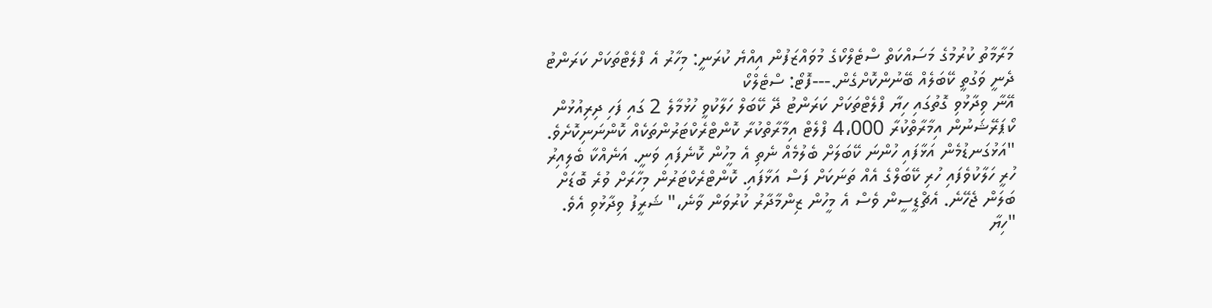މަރާމާތު ކުރުމުގެ މަސައްކަތް ސްޓެލްކޯގެ މުވައްޒަފުން އިއްޔެ ކުރަނީ: މިހާރު އެ ފްލެޓްތަކަށް ކަރަންޓު ދެނީ ވަގުތީ ކޭބަލެއް ބޭނުންކޮށްގެން.---ފޮޓޯ: ސްޓެލްކޯ
އޭނާ ވިދާޅުވި ގޮތުގައި ހިޔާ ފްލެޓްތަކަށް ކަރަންޓު ދޭ ކޭބަލް ހަލާކުވީ ހުޅުމާލެ 2 ގައި ފަހި ދިރިއުޅުން ކޯޕަރޭޝަނުން އިމާރާތްކުރާ 4،000 ފްލެޓް އިމާރާތްކުރާ ކޮންޓްރެކްޓަރުންތަކެއް ކޮންނަނިކޮށެވެ.
"އަޅުގަނޑުމެން އަޅާފައި ހުންނަ ކޭބަލަށް ބެލުމެއް ނެތި އެ މީހުން ކޮނެފައި ވަނީ. އަނެއްކާ ބެލިއިރު ހުރީ ހަލާކުވެފައި ހުރި ކޭބަލްގެ އެއް ތަނަކަށް ފަސް އަޅާފައި. ކޮންޓްރެކްޓަރުން މިހާރަށް ވުރެ ބޮޑަށް ބަލަން ޖެހޭނެ. އެޗްޑީސީން ވެސް އެ މީހުން ޒިންމާދާރު ކުރުވަން ވާނެ،" ޝަރީފު ވިދާޅުވި އެވެ.
"ހިޔާ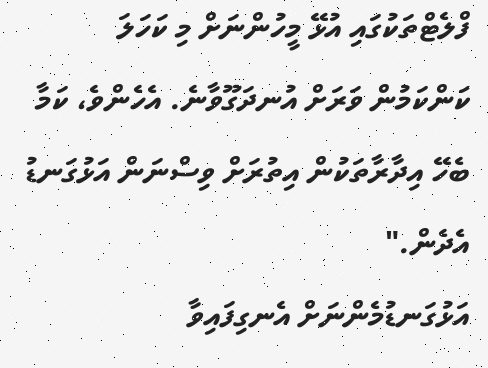ފްލެޓްތަކުގައި އުޅޭ މީހުންނަށް މި ކަހަލަ ކަންކަމުން ވަރަށް އުނދަގޫވާނެ. އެހެންވެ، ކަމާ ބެހޭ އިދާރާތަކުން އިތުރަށް ވިސްނަން އަޅުގަނޑު އެދެން."
އަޅުގަނޑުމެންނަށް އެނގިފައިވާ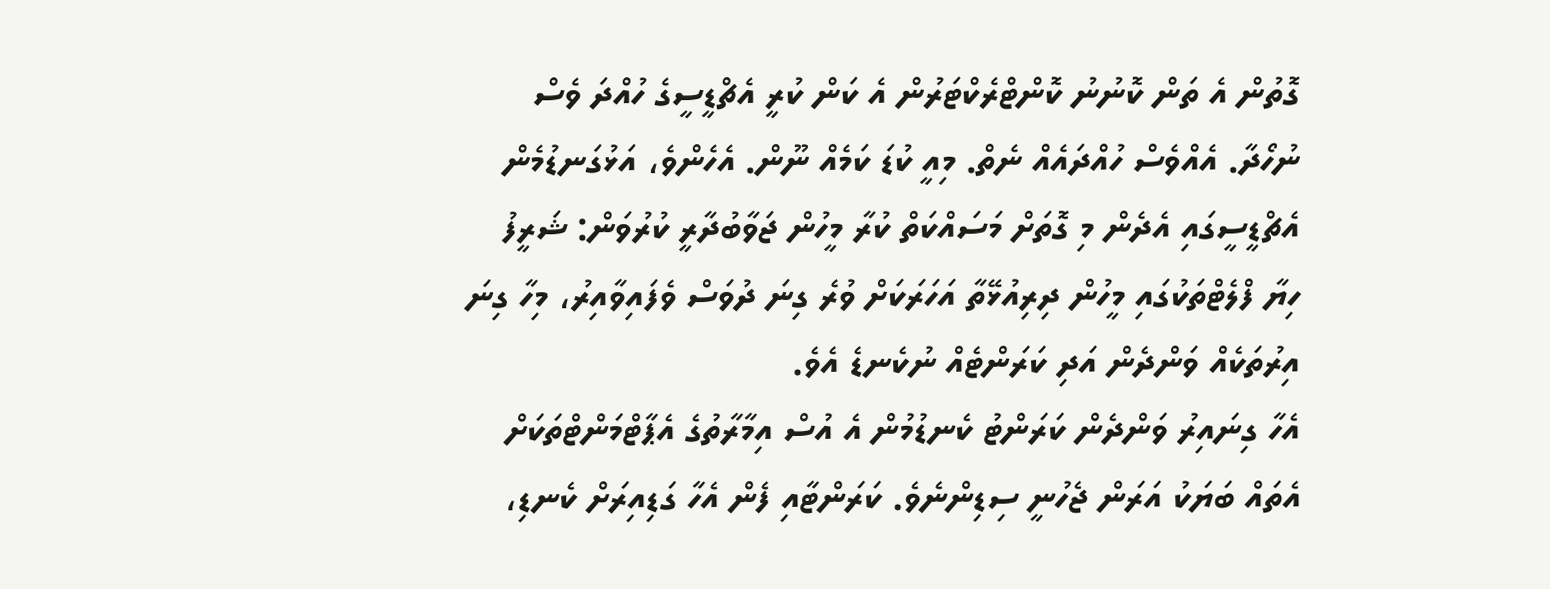ގޮތުން އެ ތަން ކޮނުނު ކޮންޓްރެކްޓަރުން އެ ކަން ކުރީ އެޗްޑީސީގެ ހުއްދަ ވެސް ނުހޯދާ. އެއްވެސް ހުއްދައެއް ނެތް. މިއީ ކުޑަ ކަމެއް ނޫން. އެހެންވެ، އަޅުގަނޑުމެން އެޗްޑީސީގައި އެދެން މި ގޮތަށް މަސައްކަތް ކުރާ މީހުން ޖަވާބުދާރީ ކުރުވަން: ޝަރީފު
ހިޔާ ފްލެޓްތަކުގައި މީހުން ދިރިއުޅޭތާ އަހަރަކަށް ވުރެ ގިނަ ދުވަސް ވެފައިވާއިރު، މިހާ ގިނަ އިރުތަކެއް ވަންދެން އަދި ކަރަންޓެއް ނުކެނޑެ އެވެ.
އެހާ ގިނައިރު ވަންދެން ކަރަންޓު ކެނޑުމުން އެ އުސް އިމާރާތުގެ އެޕާޓްމަންޓްތަކަށް އެތައް ބަޔަކު އަރަން ޖެހުނީ ސިޑިންނެވެ. ކަރަންޓާއި ފެން އެހާ ގަޑިއިރަށް ކެނޑި،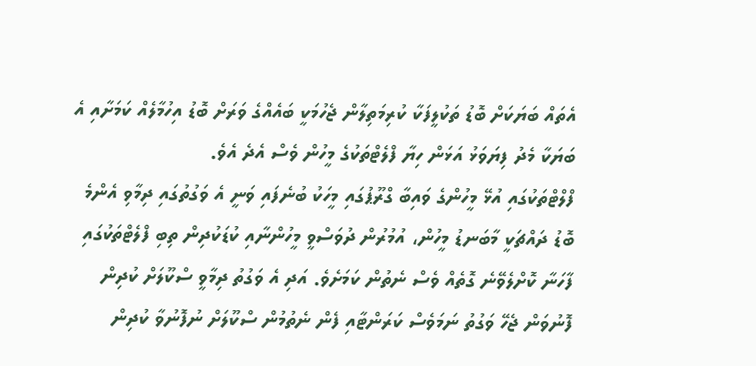އެތައް ބަޔަކަށް ބޮޑު ތަކުލީފަކާ ކުރިމަތިލާން ޖެހުމަކީ ބައެއްގެ ވަރަށް ބޮޑު އިހުމާލެއް ކަމަށާއި އެ ބަޔަކާ މެދު ފިޔަވަޅު އަޅަން ހިޔާ ފްލެޓްތަކުގެ މީހުން ވެސް އެދެ އެވެ.
ފްލްޓްތަކުގައި އުޅޭ މީހުންގެ ވައިބާ ގްރޫޕުގައި މީހަކު ބުނެފައި ވަނީ އެ ވަގުތުގައި ދިމާވި އެންމެ ބޮޑު ދައްޗަކީ މާބަނޑު މީހުން، އުމުރުން ދުވަސްވީ މީހުންނާއި ކުޑަކުދިން ތިބި ފްލެޓްތަކުގައި ފާހަނާ ކޮށްލެވޭނެ ގޮތެއް ވެސް ނެތުން ކަމަށެވެ. އަދި އެ ވަގުތު ދިމާވީ ސްކޫލަށް ކުދިން ފޮނުވަން ޖެހޭ ވަގުތު ނަމަވެސް ކަރަންޓާއި ފެން ނެތުމުން ސްކޫލަށް ނުފޮނުވާ ކުދިން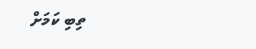ތިބި ކަމަށް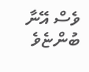ވެސް އޭނާ ބުންޏެވެ